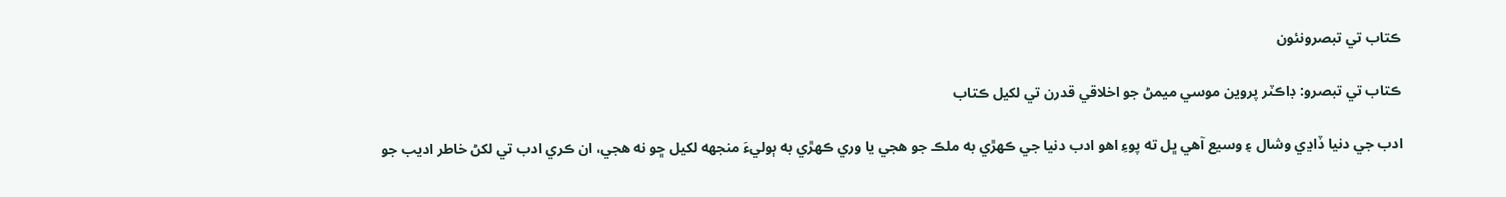ڪتاب تي تبصرونئون

ڪتاب تي تبصرو: ڊاڪٽر پروين موسي ميمڻ جو اخلاقي قدرن تي لکيل ڪتاب

ادب جي دنيا ڏاڍي وشال ۽ وسيع آهي ڀل ته پوءِ اهو ادب دنيا جي ڪهڙي به ملڪ جو هجي يا وري ڪهڙي به ٻوليءَ منجھه لکيل ڇو نه هجي، ان ڪري ادب تي لکڻ خاطر اديب جو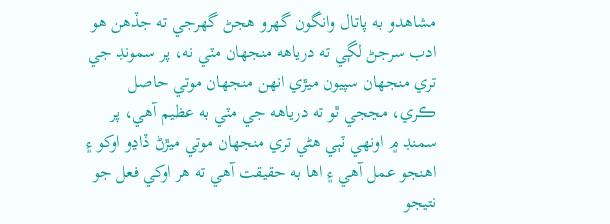مشاهدو به پاتال وانگون گهرو هجڻ گهرجي ته جڏهن هو ادب سرجڻ لڳي ته درياهه منجهان مٽي نه، پر سمونڊ جي تري منجهان سپيون ميڙي انهن منجهان موتي حاصل ڪري، مڃجي ٿو ته درياهه جي مٽي به عظيم آهي، پر سمنڊ ۾ اونهي ٽٻي هڻي تري منجهان موتي ميڙڻ ڏاڍو اوکو ۽ اهنجو عمل آهي ۽ اها به حقيقت آهي ته هر اوکي فعل جو نتيجو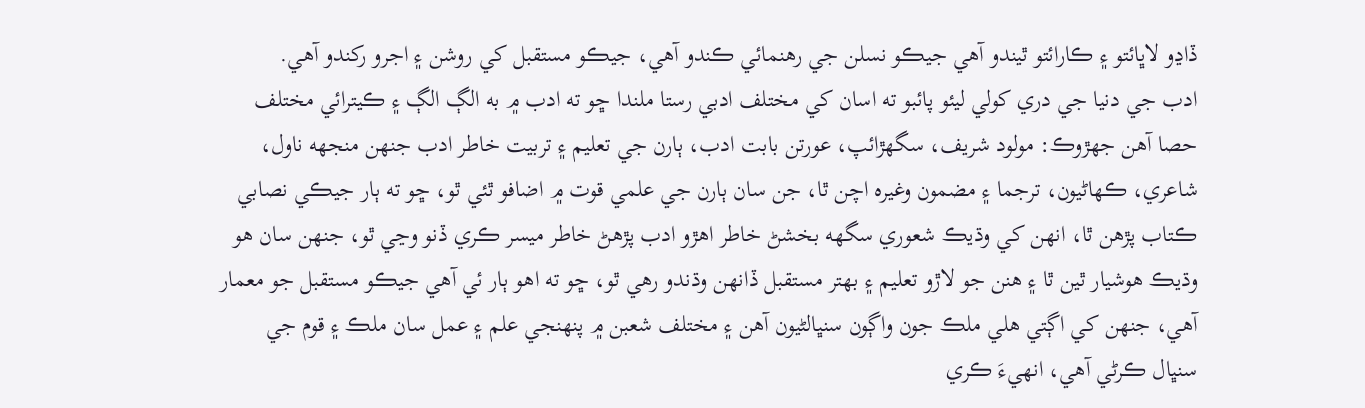ڏاڍو لاڀائتو ۽ ڪارائتو ٿيندو آهي جيڪو نسلن جي رهنمائي ڪندو آهي، جيڪو مستقبل کي روشن ۽ اجرو رکندو آهي.
ادب جي دنيا جي دري کولي ليئو پائبو ته اسان کي مختلف ادبي رستا ملندا ڇو ته ادب ۾ به الڳ الڳ ۽ ڪيترائي مختلف حصا آهن جهڙوڪ: مولود شريف، سگهڙائپ، عورتن بابت ادب، ٻارن جي تعليم ۽ تربيت خاطر ادب جنهن منجھه ناول، شاعري، ڪهاڻيون، ترجما ۽ مضمون وغيره اچن ٿا، جن سان ٻارن جي علمي قوت ۾ اضافو ٿئي ٿو، ڇو ته ٻار جيڪي نصابي ڪتاب پڙهن ٿا، انهن کي وڌيڪ شعوري سگھه بخشڻ خاطر اهڙو ادب پڙهڻ خاطر ميسر ڪري ڏنو وڃي ٿو، جنهن سان هو وڌيڪ هوشيار ٿين ٿا ۽ هنن جو لاڙو تعليم ۽ بهتر مستقبل ڏانهن وڌندو رهي ٿو، ڇو ته اهو ٻار ئي آهي جيڪو مستقبل جو معمار آهي، جنهن کي اڳتي هلي ملڪ جون واڳون سنڀالڻيون آهن ۽ مختلف شعبن ۾ پنهنجي علم ۽ عمل سان ملڪ ۽ قوم جي سنڀال ڪرڻي آهي، انهيءَ ڪري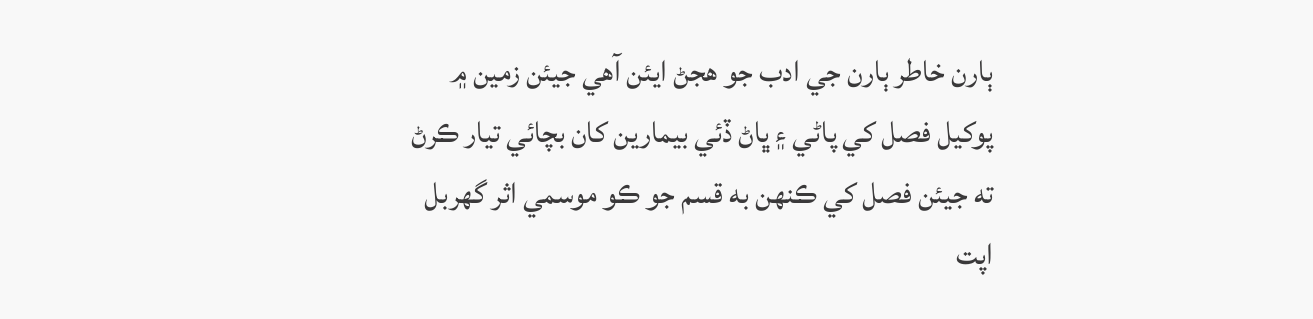ٻارن خاطر ٻارن جي ادب جو هجڻ ايئن آهي جيئن زمين ۾ پوکيل فصل کي پاڻي ۽ ڀاڻ ڏئي بيمارين کان بچائي تيار ڪرڻ ته جيئن فصل کي ڪنهن به قسم جو ڪو موسمي اثر گهربل اپت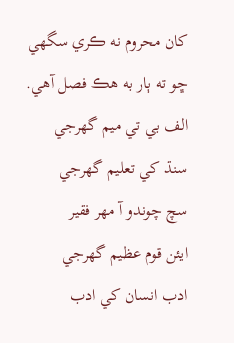کان محروم نه ڪري سگهي ڇو ته ٻار به هڪ فصل آهي.
الف بي تي ميم گهرجي
سنڌ کي تعليم گهرجي
سچ چوندو آ مهر فقير
ايئن قوم عظيم گهرجي
ادب انسان کي ادب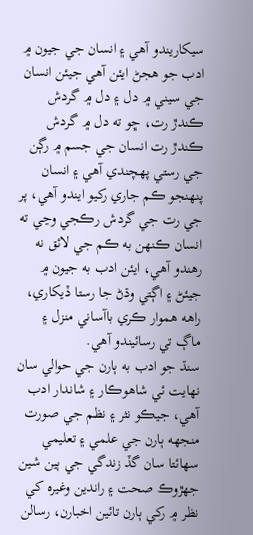سيکاريندو آهي ۽ انسان جي جيون ۾ ادب جو هجڻ ايئن آهي جيئن انسان جي سيني ۾ دل ۽ دل ۾ گردش ڪندڙ رت، ڇو ته دل ۾ گردش ڪندڙ رت انسان جي جسم ۾ رڳن جي رستي پهچندي آهي ۽ انسان پنهنجو ڪم جاري رکيو ايندو آهي، پر جي رت جي گردش رڪجي وڃي ته انسان ڪنهن به ڪم جي لائق نه رهندو آهي، ايئن ادب به جيون ۾ جيئڻ ۽ اڳتي وڌڻ جا رستا ڏيکاري، راهه هموار ڪري باآساني منزل ۽ ماڳ تي رسائيندو آهي.
سنڌ جو ادب به ٻارن جي حوالي سان نهايت ئي شاهوڪار ۽ شاندار ادب آهي، جيڪو نثر ۽ نظم جي صورت منجھه ٻارن جي علمي ۽ تعليمي سهائتا سان گڏ زندگي جي ٻين شين جهڙوڪ صحت ۽ راندين وغيره کي نظر ۾ رکي ٻارن تائين اخبارن، رسالن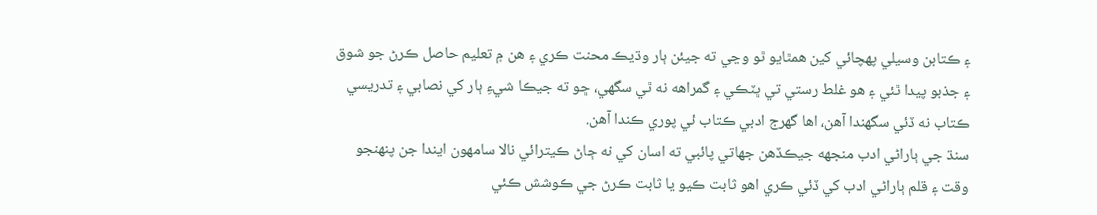۽ ڪتابن وسيلي پهچائي کين همٿايو ٿو وڃي ته جيئن ٻار وڌيڪ محنت ڪري ۽ هن ۾ تعليم حاصل ڪرڻ جو شوق ۽ جذبو پيدا ٿئي ۽ هو غلط رستي تي ڀٽڪي ۽ گمراهه نه ٿي سگهي، ڇو ته جيڪا شيءِ ٻار کي نصابي ۽ تدريسي ڪتاب نه ڏئي سگهندا آهن، اها گهرج ادبي ڪتاب ئي پوري ڪندا آهن.
سنڌ جي ٻاراڻي ادب منجھه جيڪڏهن جهاتي پائبي ته اسان کي نه ڄاڻ ڪيترائي نالا سامهون ايندا جن پنهنجو وقت ۽ قلم ٻاراڻي ادب کي ڏئي ڪري اهو ثابت ڪيو يا ثابت ڪرڻ جي ڪوشش ڪئي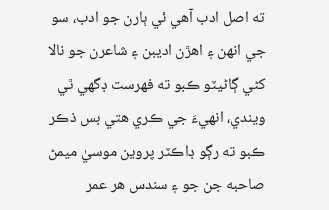ته اصل ادب آهي ئي ٻارن جو ادب، سو جي انهن ۽ اهڙن اديبن ۽ شاعرن جو نالا کڻي ڳاڻيٽو ڪبو ته فهرست ڊگهي ٿي ويندي، انهيءَ جي ڪري هتي بس ذڪر ڪبو ته رڳو ڊاڪٽر پروين موسيٰ ميمڻ صاحبه جن جو ۽ سندس هر عمر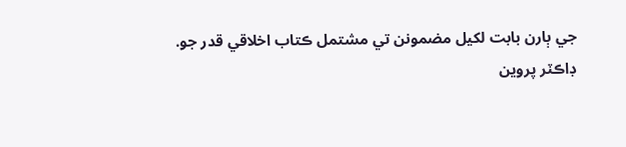جي ٻارن بابت لکيل مضمونن تي مشتمل ڪتاب اخلاقي قدر جو.
ڊاڪٽر پروين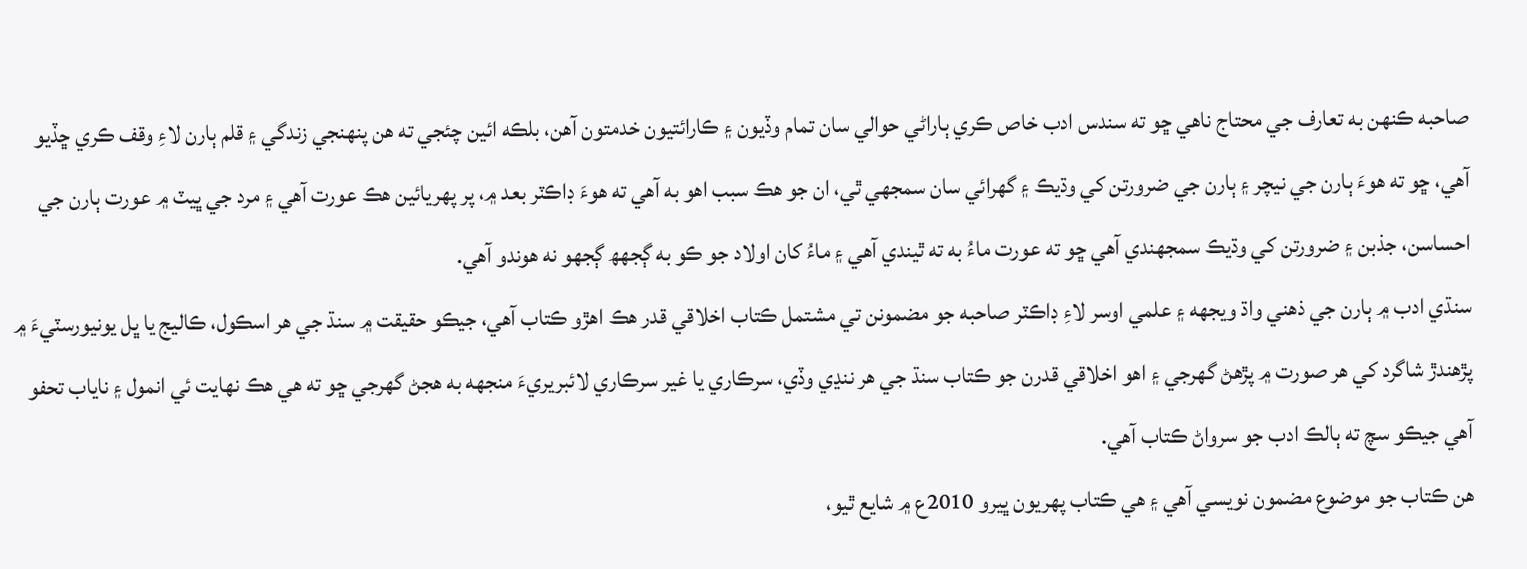صاحبه ڪنهن به تعارف جي محتاج ناهي ڇو ته سندس ادب خاص ڪري ٻاراڻي حوالي سان تمام وڏيون ۽ ڪارائتيون خدمتون آهن، بلڪه ائين چئجي ته هن پنهنجي زندگي ۽ قلم ٻارن لاءِ وقف ڪري ڇڏيو آهي، ڇو ته هوءَ ٻارن جي نيچر ۽ ٻارن جي ضرورتن کي وڌيڪ ۽ گهرائي سان سمجهي ٿي، ان جو هڪ سبب اهو به آهي ته هوءَ ڊاڪٽر بعد ۾، پر پهريائين هڪ عورت آهي ۽ مرد جي ڀيٽ ۾ عورت ٻارن جي احساسن، جذبن ۽ ضرورتن کي وڌيڪ سمجهندي آهي ڇو ته عورت ماءُ به ته ٿيندي آهي ۽ ماءُ کان اولاد جو ڪو به ڳجهھ ڳجهو نه هوندو آهي.
سنڌي ادب ۾ ٻارن جي ذهني واڌ ويجھه ۽ علمي اوسر لاءِ ڊاڪٽر صاحبه جو مضمونن تي مشتمل ڪتاب اخلاقي قدر هڪ اهڙو ڪتاب آهي، جيڪو حقيقت ۾ سنڌ جي هر اسڪول، ڪاليج يا ڀل يونيورسٽيءَ ۾ پڙهندڙ شاگرد کي هر صورت ۾ پڙهڻ گهرجي ۽ اهو اخلاقي قدرن جو ڪتاب سنڌ جي هر ننڍي وڏي، سرڪاري يا غير سرڪاري لائبريريءَ منجھه به هجڻ گهرجي ڇو ته هي هڪ نهايت ئي انمول ۽ ناياب تحفو آهي جيڪو سچ ته ٻالڪ ادب جو سرواڻ ڪتاب آهي.
هن ڪتاب جو موضوع مضمون نويسي آهي ۽ هي ڪتاب پهريون ڀيرو 2010ع ۾ شايع ٿيو،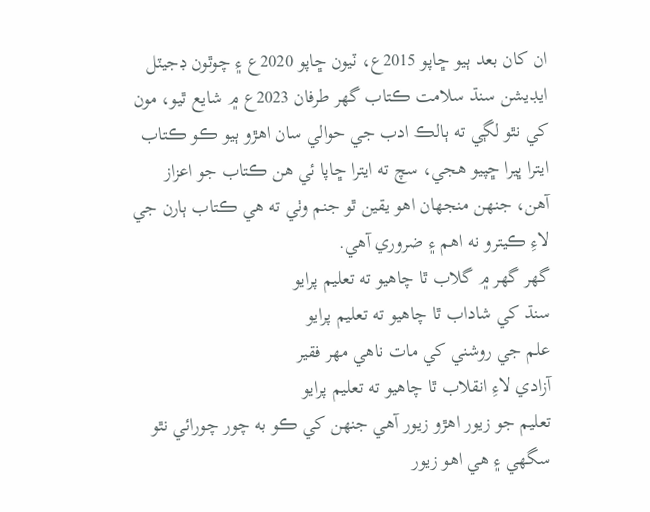ان کان بعد ٻيو ڇاپو 2015ع، ٽيون ڇاپو 2020ع ۽ چوٿون ڊجيٽل ايڊيشن سنڌ سلامت ڪتاب گهر طرفان 2023ع ۾ شايع ٿيو، مون کي نٿو لڳي ته ٻالڪ ادب جي حوالي سان اهڙو ٻيو ڪو ڪتاب ايترا ڀيرا ڇپيو هجي، سچ ته ايترا ڇاپا ئي هن ڪتاب جو اعزاز آهن، جنهن منجهان اهو يقين ٿو جنم وٺي ته هي ڪتاب ٻارن جي لاءِ ڪيترو نه اهم ۽ ضروري آهي.
گهر گهر ۾ گلاب ٿا چاهيو ته تعليم پرايو
سنڌ کي شاداب ٿا چاهيو ته تعليم پرايو
علم جي روشني کي مات ناهي مهر فقير
آزادي لاءِ انقلاب ٿا چاهيو ته تعليم پرايو
تعليم جو زيور اهڙو زيور آهي جنهن کي ڪو به چور چورائي نٿو سگهي ۽ هي اهو زيور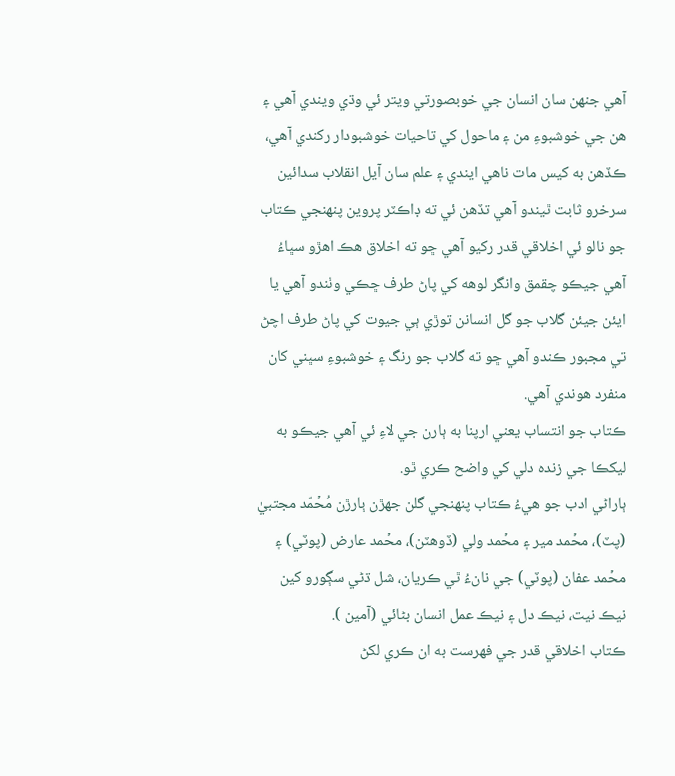آهي جنهن سان انسان جي خوبصورتي ويتر ئي وڌي ويندي آهي ۽ هن جي خوشبوءِ من ۽ ماحول کي تاحيات خوشبودار رکندي آهي، ڪڏهن به کيس مات ناهي ايندي ۽ علم سان آيل انقلاب سدائين سرخرو ثابت ٿيندو آهي تڏهن ئي ته ڊاڪٽر پروين پنهنجي ڪتاب جو نالو ئي اخلاقي قدر رکيو آهي ڇو ته اخلاق هڪ اهڙو سڀاءُ آهي جيڪو چقمق وانگر لوهه کي پاڻ طرف ڇڪي وٺندو آهي يا ايئن جيئن گلاب جو گل انسانن توڙي ٻي جيوت کي پاڻ طرف اچڻ تي مجبور ڪندو آهي ڇو ته گلاب جو رنگ ۽ خوشبوءِ سڀني کان منفرد هوندي آهي.
ڪتاب جو انتساب يعني ارپنا به ٻارن جي لاءِ ئي آهي جيڪو به ليکڪا جي زنده دلي کي واضح ڪري ٿو.
ٻاراڻي ادب جو هيءُ ڪتاب پنهنجي گلن جهڙن ٻارڙن مُحۡمّد مجتبيٰ (پٽ)، محۡمد مير ۽ محۡمد ولي (ڏوهٽن)، محۡمد عارض (پوٽي) ۽ محۡمد عفان (پوٽي) جي نانءُ ٿي ڪريان، شل ڌڻي سڳورو کين نيڪ نيت، نيڪ دل ۽ نيڪ عمل انسان بڻائي (آمين ).
ڪتاب اخلاقي قدر جي فهرست به ان ڪري لکڻ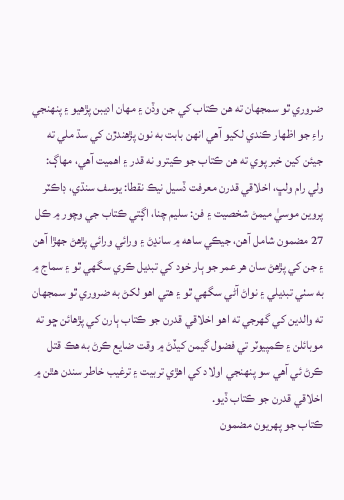ضروري ٿو سمجهان ته هن ڪتاب کي جن وڏن ۽ مهان اديبن پڙهيو ۽ پنهنجي راءِ جو اظهار ڪندي لکيو آهي انهن بابت به نون پڙهندڙن کي سڌ ملي ته جيئن کين خبر پوي ته هن ڪتاب جو ڪيترو نه قدر ۽ اهميت آهي، مهاڳ: ولي رام ولڀ، اخلاقي قدرن معرفت ڏسيل نيڪ نقطا: يوسف سنڌي، ڊاڪٽر پروين موسيٰ ميمڻ شخصيت ۽ فن: سليم چنا، اڳتي ڪتاب جي وچور ۾ ڪل 27 مضمون شامل آهن، جيڪي ساهه ۾ سانڍڻ ۽ ورائي ورائي پڙهڻ جهڙا آهن ۽ جن کي پڙهڻ سان هر عمر جو ٻار خود کي تبديل ڪري سگهي ٿو ۽ سماج ۾ به سٺي تبديلي ۽ نواڻ آڻي سگهي ٿو ۽ هتي اهو لکڻ به ضروري ٿو سمجهان ته والدين کي گهرجي ته اهو اخلاقي قدرن جو ڪتاب ٻارن کي پڙهائن ڇو ته موبائلن ۽ ڪمپيوٽر تي فضول گيمن کيڏڻ ۾ وقت ضايع ڪرڻ به هڪ قتل ڪرڻ ئي آهي سو پنهنجي اولاد کي اهڙي تربيت ۽ ترغيب خاطر سندن هٿن ۾ اخلاقي قدرن جو ڪتاب ڏيو.
ڪتاب جو پهريون مضمون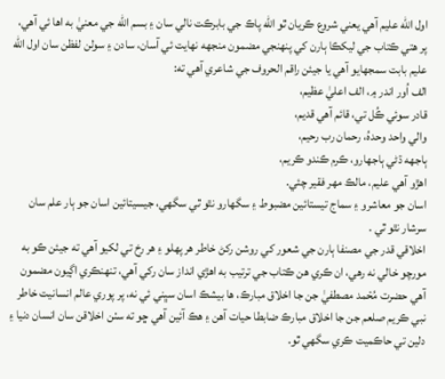اول الله عليم آهي يعني شروع ڪريان ٿو الله پاڪ جي بابرڪت نالي سان ۽ بسم الله جي معنيٰ به اها ئي آهي، پر هتي ڪتاب جي ليکڪا ٻارن کي پنهنجي مضمون منجھه نهايت ئي آسان، سادن ۽ سولن لفظن سان اول الله عليم بابت سمجهايو آهي يا جيئن راقم الحروف جي شاعري آهي ته:
الف اُور اندر ۾، الف اعليٰ عظيم،
قادر سوئي ڪُل تي، قائم آهي قديم،
والي واحد وحدهُ، رحمان رب رحيم،
ٻاجھه ڌڻي ٻاجهارو، ڪرم ڪندو ڪريم،
اهڙو آهي عليم، مالڪ مهر فقير چئي.
اسان جو معاشرو ۽ سماج تيستائين مضبوط ۽ سگهارو نٿو ٿي سگهي، جيسيتائين اسان جو ٻار علم سان سرشار نٿو ٿي .
اخلاقي قدر جي مصنفا ٻارن جي شعور کي روشن رکڻ خاطر هر پهلو ۽ هر رخ تي لکيو آهي ته جيئن ڪو به مورچو خالي نه رهي، ان ڪري هن ڪتاب جي ترتيب به اهڙي انداز سان رکي آهي، تنهنڪري اڳيون مضمون آهي حضرت مُحۡمد مصطفيٰ جن جا اخلاق مبارڪ، ها بيشڪ اسان سڀني ئي نه، پر پوري عالم انسانيت خاطر نبي ڪريم صلعم جن جا اخلاق مبارڪ ضابطا حيات آهن ۽ هڪ آئين آهي ڇو ته سٺن اخلاقن سان انسان دنيا ۽ دلين تي حاڪميت ڪري سگهي ٿو.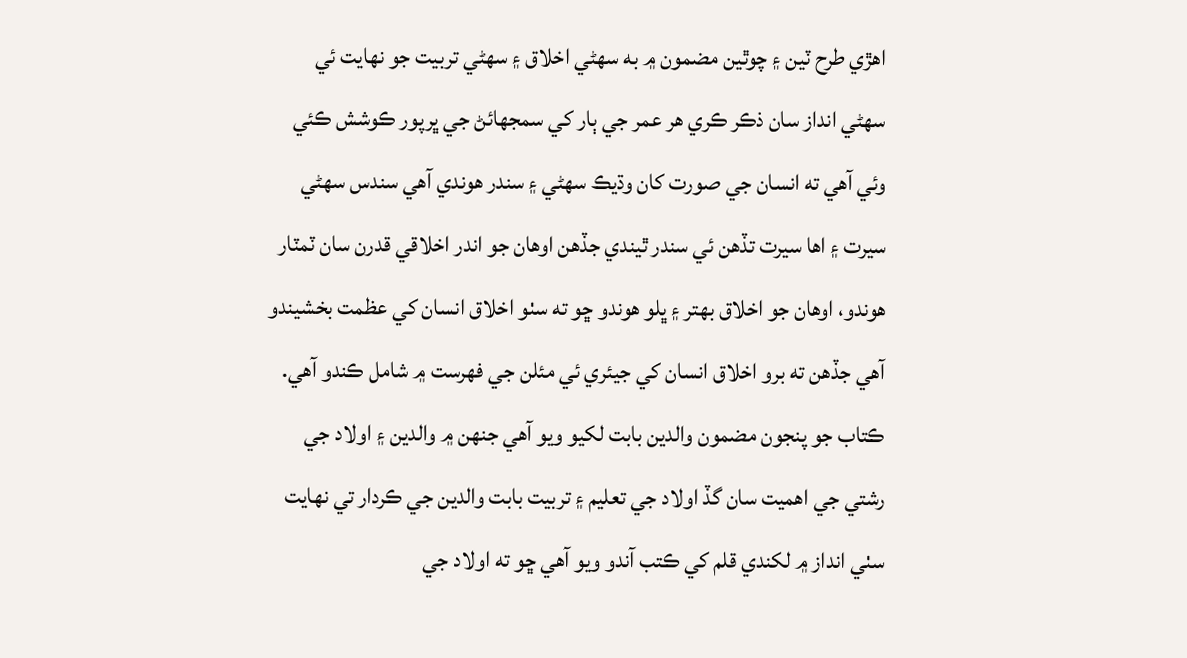اهڙي طرح ٽين ۽ چوٿين مضمون ۾ به سهڻي اخلاق ۽ سهڻي تربيت جو نهايت ئي سهڻي انداز سان ذڪر ڪري هر عمر جي ٻار کي سمجهائڻ جي ڀرپور ڪوشش ڪئي وئي آهي ته انسان جي صورت کان وڌيڪ سهڻي ۽ سندر هوندي آهي سندس سهڻي سيرت ۽ اها سيرت تڏهن ئي سندر ٿيندي جڏهن اوهان جو اندر اخلاقي قدرن سان ٽمٽار هوندو، اوهان جو اخلاق بهتر ۽ ڀلو هوندو ڇو ته سٺو اخلاق انسان کي عظمت بخشيندو آهي جڏهن ته برو اخلاق انسان کي جيئري ئي مئلن جي فهرست ۾ شامل ڪندو آهي.
ڪتاب جو پنجون مضمون والدين بابت لکيو ويو آهي جنهن ۾ والدين ۽ اولاد جي رشتي جي اهميت سان گڏ اولاد جي تعليم ۽ تربيت بابت والدين جي ڪردار تي نهايت سٺي انداز ۾ لکندي قلم کي ڪتب آندو ويو آهي ڇو ته اولاد جي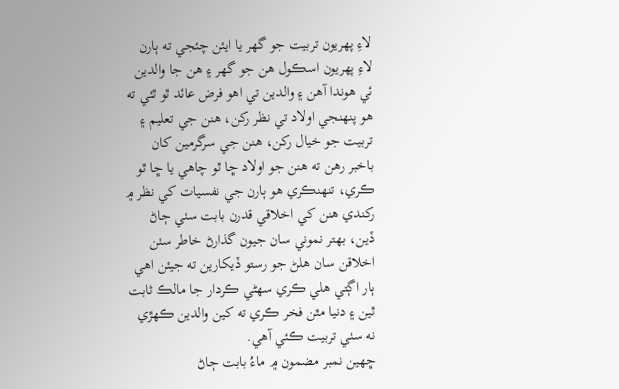لاءِ پهريون تربيت جو گهر يا ايئن چئجي ته ٻارن لاءِ پهريون اسڪول هن جو گهر ۽ هن جا والدين ئي هوندا آهن ۽ والدين تي اهو فرض عائد ٿو ٿئي ته هو پنهنجي اولاد تي نظر رکن، هنن جي تعليم ۽ تربيت جو خيال رکن، هنن جي سرگرمين کان باخبر رهن ته هنن جو اولاد ڇا ٿو چاهي يا ڇا ٿو ڪري، تنهنڪري هو ٻارن جي نفسيات کي نظر ۾ رکندي هنن کي اخلاقي قدرن بابت سٺي ڄاڻ ڏين، بهتر نموني سان جيون گذارڻ خاطر سٺن اخلاقن سان هلڻ جو رستو ڏيکارين ته جيئن اهي ٻار اڳتي هلي ڪري سهڻي ڪردار جا مالڪ ثابت ٿين ۽ دنيا مٿن فخر ڪري ته کين والدين ڪهڙي نه سٺي تربيت ڪئي آهي.
ڇهين نمبر مضمون ۾ ماءُ بابت ڄاڻ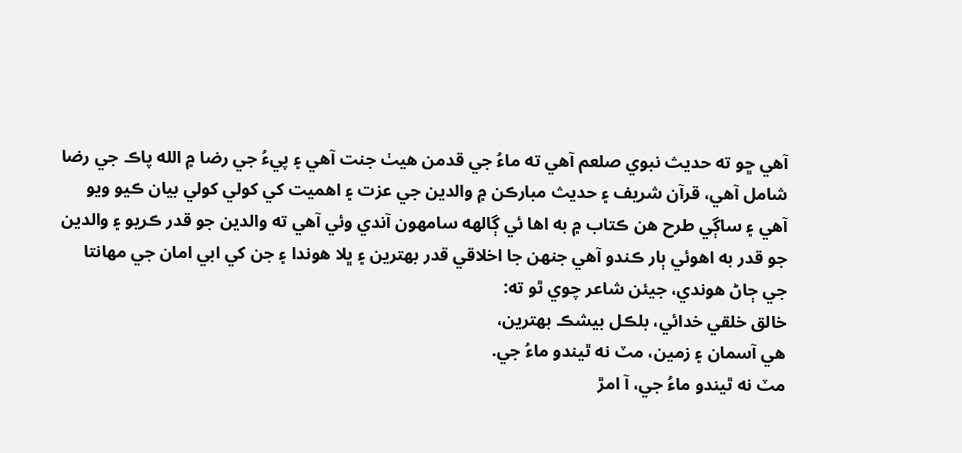آهي ڇو ته حديث نبوي صلعم آهي ته ماءُ جي قدمن هيٺ جنت آهي ۽ پيءُ جي رضا ۾ الله پاڪ جي رضا شامل آهي، قرآن شريف ۽ حديث مبارڪن ۾ والدين جي عزت ۽ اهميت کي کولي کولي بيان ڪيو ويو آهي ۽ ساڳي طرح هن ڪتاب ۾ به اها ئي ڳالھه سامهون آندي وئي آهي ته والدين جو قدر ڪريو ۽ والدين جو قدر به اهوئي ٻار ڪندو آهي جنهن جا اخلاقي قدر بهترين ۽ ڀلا هوندا ۽ جن کي ابي امان جي مهانتا جي ڄاڻ هوندي، جيئن شاعر چوي ٿو ته:
خالق خلقي خدائي، بلڪل بيشڪ بهترين،
هي آسمان ۽ زمين، مٽ نه ٿيندو ماءُ جي.
مٽ نه ٿيندو ماءُ جي، آ امڙ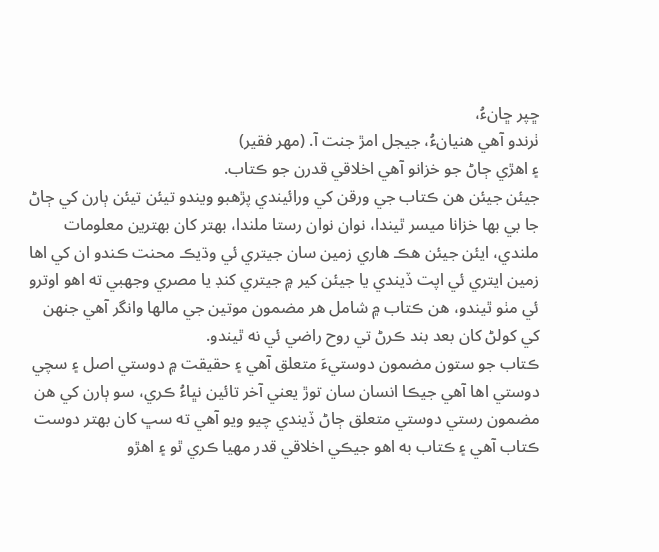ڇپر ڇانءُ،
ٺرندو آهي هنيانءُ، جيجل امڙ جنت آ. (مهر فقير)
۽ اهڙي ڄاڻ جو خزانو آهي اخلاقي قدرن جو ڪتاب.
جيئن جيئن هن ڪتاب جي ورقن کي ورائيندي پڙهبو ويندو تيئن تيئن ٻارن کي ڄاڻ جا بي بها خزانا ميسر ٿيندا، نوان نوان رستا ملندا، بهتر کان بهترين معلومات ملندي، ايئن جيئن هڪ هاري زمين سان جيتري ئي وڌيڪ محنت ڪندو ان کي اها زمين ايتري ئي اپت ڏيندي يا جيئن کير ۾ جيتري کنڊ يا مصري وجهبي ته اهو اوترو ئي مٺو ٿيندو، هن ڪتاب ۾ شامل هر مضمون موتين جي مالها وانگر آهي جنهن کي کولڻ کان بعد بند ڪرڻ تي روح راضي ئي نه ٿيندو.
ڪتاب جو ستون مضمون دوستيءَ متعلق آهي ۽ حقيقت ۾ دوستي اصل ۽ سچي دوستي اها آهي جيڪا انسان سان توڙ يعني آخر تائين نڀاءُ ڪري، سو ٻارن کي هن مضمون رستي دوستي متعلق ڄاڻ ڏيندي چيو ويو آهي ته سڀ کان بهتر دوست ڪتاب آهي ۽ ڪتاب به اهو جيڪي اخلاقي قدر مهيا ڪري ٿو ۽ اهڙو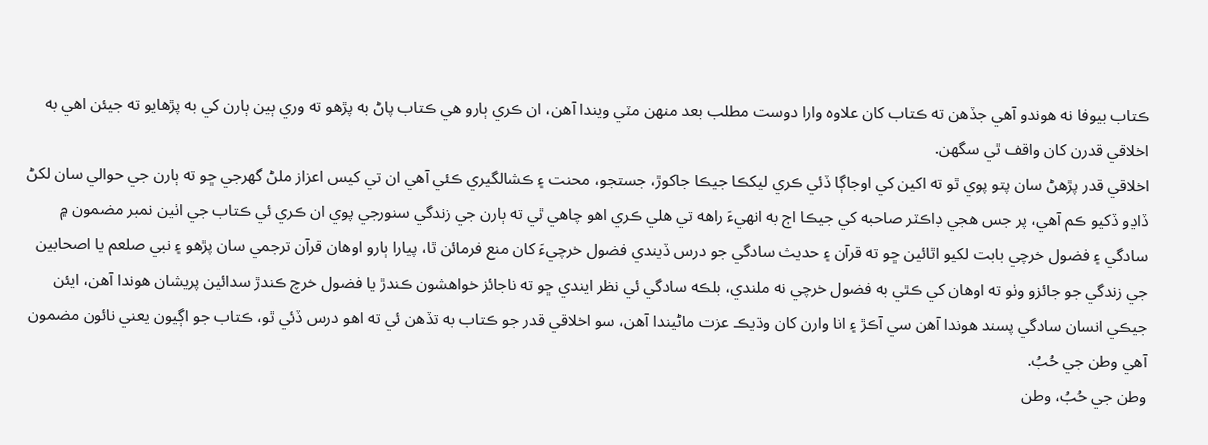ڪتاب بيوفا نه هوندو آهي جڏهن ته ڪتاب کان علاوه وارا دوست مطلب بعد منهن مٽي ويندا آهن، ان ڪري ٻارو هي ڪتاب پاڻ به پڙهو ته وري ٻين ٻارن کي به پڙهايو ته جيئن اهي به اخلاقي قدرن کان واقف ٿي سگهن.
اخلاقي قدر پڙهڻ سان پتو پوي ٿو ته اکين کي اوجاڳا ڏئي ڪري ليکڪا جيڪا جاکوڙ، جستجو، محنت ۽ ڪشالگيري ڪئي آهي ان تي کيس اعزاز ملڻ گهرجي ڇو ته ٻارن جي حوالي سان لکڻ ڏاڍو ڏکيو ڪم آهي، پر جس هجي ڊاڪٽر صاحبه کي جيڪا اڄ به انهيءَ راهه تي هلي ڪري اهو چاهي ٿي ته ٻارن جي زندگي سنورجي پوي ان ڪري ئي ڪتاب جي اٺين نمبر مضمون ۾ سادگي ۽ فضول خرچي بابت لکيو اٿائين ڇو ته قرآن ۽ حديث سادگي جو درس ڏيندي فضول خرچيءَ کان منع فرمائن ٿا، پيارا ٻارو اوهان قرآن ترجمي سان پڙهو ۽ نبي صلعم يا اصحابين جي زندگي جو جائزو وٺو ته اوهان کي ڪٿي به فضول خرچي نه ملندي، بلڪه سادگي ئي نظر ايندي ڇو ته ناجائز خواهشون ڪندڙ يا فضول خرچ ڪندڙ سدائين پريشان هوندا آهن، ايئن جيڪي انسان سادگي پسند هوندا آهن سي آڪڙ ۽ انا وارن کان وڌيڪ عزت ماڻيندا آهن، سو اخلاقي قدر جو ڪتاب به تڏهن ئي ته اهو درس ڏئي ٿو، ڪتاب جو اڳيون يعني نائون مضمون آهي وطن جي حُبُ.
وطن جي حُبُ، وطن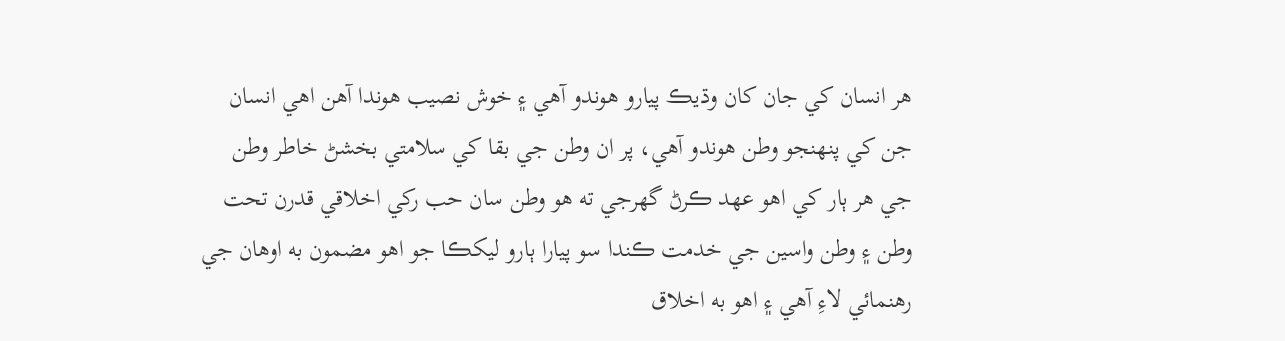هر انسان کي جان کان وڌيڪ پيارو هوندو آهي ۽ خوش نصيب هوندا آهن اهي انسان جن کي پنهنجو وطن هوندو آهي، پر ان وطن جي بقا کي سلامتي بخشڻ خاطر وطن جي هر ٻار کي اهو عهد ڪرڻ گهرجي ته هو وطن سان حب رکي اخلاقي قدرن تحت وطن ۽ وطن واسين جي خدمت ڪندا سو پيارا ٻارو ليکڪا جو اهو مضمون به اوهان جي رهنمائي لاءِ آهي ۽ اهو به اخلاق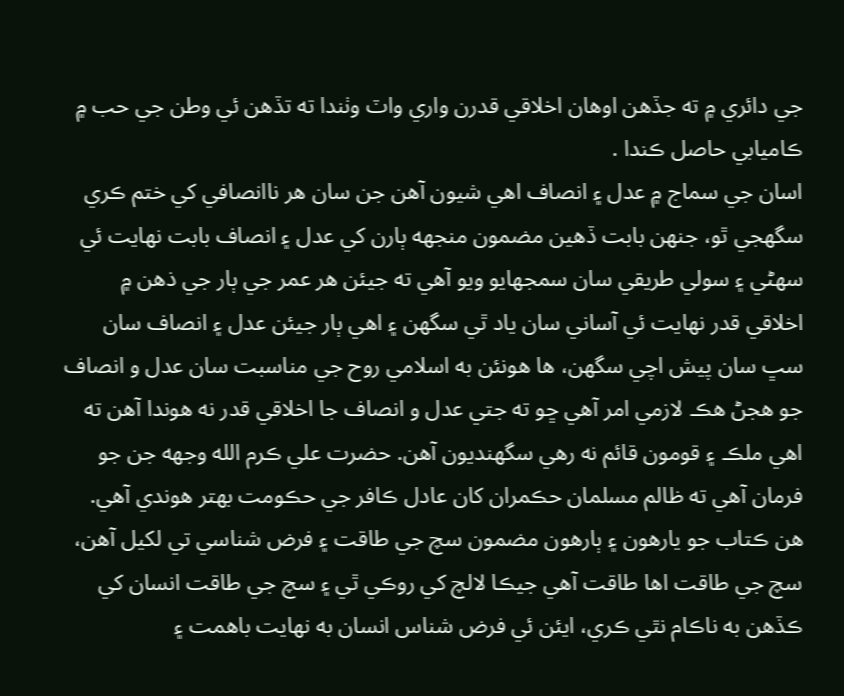جي دائري ۾ ته جڏهن اوهان اخلاقي قدرن واري واٽ وٺندا ته تڏهن ئي وطن جي حب ۾ ڪاميابي حاصل ڪندا .
اسان جي سماج ۾ عدل ۽ انصاف اهي شيون آهن جن سان هر ناانصافي کي ختم ڪري سگهجي ٿو، جنهن بابت ڏهين مضمون منجھه ٻارن کي عدل ۽ انصاف بابت نهايت ئي سهڻي ۽ سولي طريقي سان سمجهايو ويو آهي ته جيئن هر عمر جي ٻار جي ذهن ۾ اخلاقي قدر نهايت ئي آساني سان ياد ٿي سگهن ۽ اهي ٻار جيئن عدل ۽ انصاف سان سڀ سان پيش اچي سگهن، ها هونئن به اسلامي روح جي مناسبت سان عدل و انصاف جو هجڻ هڪ لازمي امر آهي ڇو ته جتي عدل و انصاف جا اخلاقي قدر نه هوندا آهن ته اهي ملڪ ۽ قومون قائم نه رهي سگهنديون آهن. حضرت علي ڪرم الله وجھه جن جو فرمان آهي ته ظالم مسلمان حڪمران کان عادل ڪافر جي حڪومت بهتر هوندي آهي.
هن ڪتاب جو يارهون ۽ ٻارهون مضمون سچ جي طاقت ۽ فرض شناسي تي لکيل آهن، سچ جي طاقت اها طاقت آهي جيڪا لالچ کي روڪي ٿي ۽ سچ جي طاقت انسان کي ڪڏهن به ناڪام نٿي ڪري، ايئن ئي فرض شناس انسان به نهايت باهمت ۽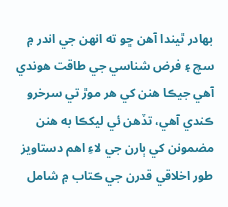بهادر ٿيندا آهن ڇو ته انهن جي اندر ۾ سچ ۽ فرض شناسي جي طاقت هوندي آهي جيڪا هنن کي هر موڙ تي سرخرو ڪندي آهي، تڏهن ئي ليکڪا به هنن مضمونن کي ٻارن جي لاءِ اهم دستاويز طور اخلاقي قدرن جي ڪتاب ۾ شامل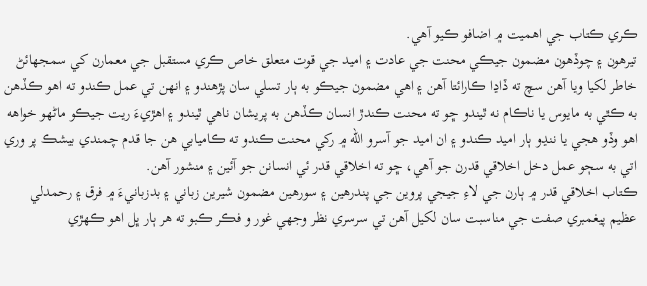ڪري ڪتاب جي اهميت ۾ اضافو ڪيو آهي.
تيرهون ۽ چوڏهون مضمون جيڪي محنت جي عادت ۽ اميد جي قوت متعلق خاص ڪري مستقبل جي معمارن کي سمجهائڻ خاطر لکيا ويا آهن سچ ته ڏاڍا ڪارائتا آهن ۽ اهي مضمون جيڪو به ٻار تسلي سان پڙهندو ۽ انهن تي عمل ڪندو ته اهو ڪڏهن به ڪٿي به مايوس يا ناڪام نه ٿيندو ڇو ته محنت ڪندڙ انسان ڪڏهن به پريشان ناهي ٿيندو ۽ اهڙيءَ ريت جيڪو ماڻهو خواهه اهو وڏو هجي يا ننڍو ٻار اميد ڪندو ۽ ان اميد جو آسرو الله ۾ رکي محنت ڪندو ته ڪاميابي هن جا قدم چمندي بيشڪ پر وري اتي به سڄو عمل دخل اخلاقي قدرن جو آهي، ڇو ته اخلاقي قدر ئي انسانن جو آئين ۽ منشور آهن.
ڪتاب اخلاقي قدر ۾ ٻارن جي لاءِ جيجي پروين جي پندرهين ۽ سورهين مضمون شيرين زباني ۽ بدزبانيءَ ۾ فرق ۽ رحمدلي عظيم پيغمبري صفت جي مناسبت سان لکيل آهن تي سرسري نظر وجهي غور و فڪر ڪبو ته هر ٻار ڀل اهو ڪهڙي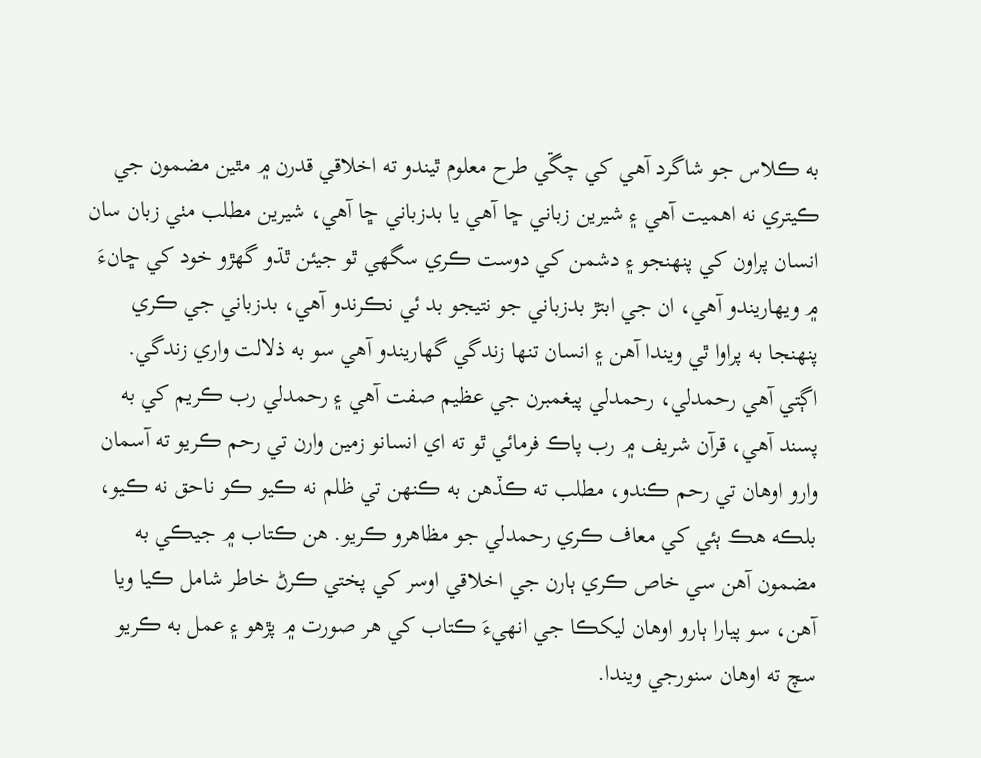به ڪلاس جو شاگرد آهي کي چڱي طرح معلوم ٿيندو ته اخلاقي قدرن ۾ مٿين مضمون جي ڪيتري نه اهميت آهي ۽ شيرين زباني ڇا آهي يا بدزباني ڇا آهي، شيرين مطلب مٺي زبان سان انسان پراون کي پنهنجو ۽ دشمن کي دوست ڪري سگهي ٿو جيئن ٿڌو گهڙو خود کي ڇانءَ ۾ ويهاريندو آهي، ان جي ابتڙ بدزباني جو نتيجو بد ئي نڪرندو آهي، بدزباني جي ڪري پنهنجا به پراوا ٿي ويندا آهن ۽ انسان تنها زندگي گهاريندو آهي سو به ذلالت واري زندگي.
اڳتي آهي رحمدلي، رحمدلي پيغمبرن جي عظيم صفت آهي ۽ رحمدلي رب ڪريم کي به پسند آهي، قرآن شريف ۾ رب پاڪ فرمائي ٿو ته اي انسانو زمين وارن تي رحم ڪريو ته آسمان وارو اوهان تي رحم ڪندو، مطلب ته ڪڏهن به ڪنهن تي ظلم نه ڪيو ڪو ناحق نه ڪيو، بلڪه هڪ ٻئي کي معاف ڪري رحمدلي جو مظاهرو ڪريو. هن ڪتاب ۾ جيڪي به مضمون آهن سي خاص ڪري ٻارن جي اخلاقي اوسر کي پختي ڪرڻ خاطر شامل ڪيا ويا آهن، سو پيارا ٻارو اوهان ليکڪا جي انهيءَ ڪتاب کي هر صورت ۾ پڙهو ۽ عمل به ڪريو سچ ته اوهان سنورجي ويندا.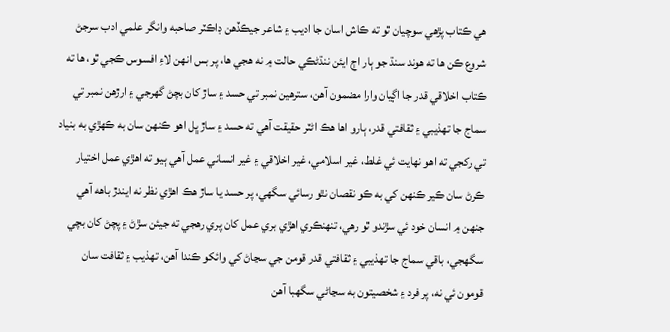هي ڪتاب پڙهي سوچيان ٿو ته ڪاش اسان جا اديب ۽ شاعر جيڪڏهن ڊاڪٽر صاحبه وانگر علمي ادب سرجڻ شروع ڪن ها ته هوند سنڌ جو ٻار اڄ ايئن ننڌڻڪي حالت ۾ نه هجي ها، پر بس انهن لاءِ افسوس ڪجي ٿو، ها ته ڪتاب اخلاقي قدر جا اڳيان وارا مضمون آهن، سترهين نمبر تي حسد ۽ ساڙ کان بچڻ گهرجي ۽ ارڙهن نمبر تي سماج جا تهذيبي ۽ ثقافتي قدر، ٻارو اها هڪ اڻٽر حقيقت آهي ته حسد ۽ ساڙ ڀل اهو ڪنهن سان به ڪهڙي به بنياد تي رکجي ته اهو نهايت ئي غلط، غير اسلامي، غير اخلاقي ۽ غير انساني عمل آهي ٻيو ته اهڙي عمل اختيار ڪرڻ سان ڪير ڪنهن کي به ڪو نقصان نٿو رسائي سگهي، پر حسد يا ساڙ هڪ اهڙي نظر نه ايندڙ باهه آهي جنهن ۾ انسان خود ئي سڙندو ٿو رهي، تنهنڪري اهڙي بري عمل کان پري رهجي ته جيئن سڙڻ ۽ پچڻ کان بچي سگهجي، باقي سماج جا تهذيبي ۽ ثقافتي قدر قومن جي سڃاڻ کي وائکو ڪندا آهن، تهذيب ۽ ثقافت سان قومون ئي نه، پر فرد ۽ شخصيتون به سڃاڻي سگهبا آهن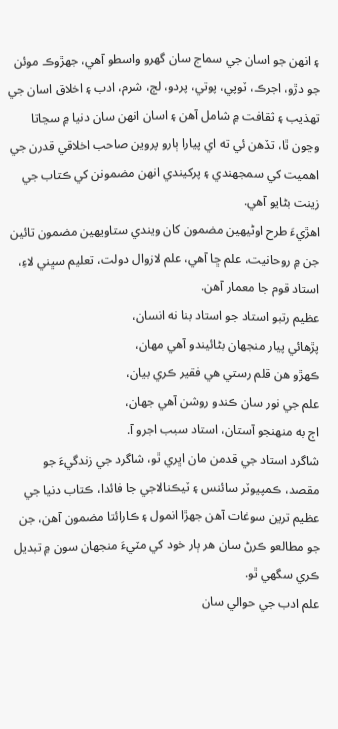۽ انهن جو اسان جي سماج سان گهرو واسطو آهي، جهڙوڪ موئن جو دڙو، اجرڪ، ٽوپي، پوتي، پردو، لڄ، شرم، ادب ۽ اخلاق اسان جي تهذيب ۽ ثقافت ۾ شامل آهن ۽ اسان انهن سان دنيا ۾ سڃاتا وڃون ٿا، تڏهن ئي ته اي پيارا ٻارو پروين صاحب اخلاقي قدرن جي اهميت کي سمجهندي ۽ پرکيندي انهن مضمونن کي ڪتاب جي زينت بڻايو آهي.
اهڙيءَ طرح اوڻيهين مضمون کان ويندي ستاويهين مضمون تائين جن ۾ روحانيت، علم ڇا آهي، علم لازوال دولت، تعليم سڀني لاءِ، استاد قوم جا معمار آهن.
عظيم رتبو استاد جو استاد بنا نه انسان،
پڙهائي پيار منجهان بڻائيندو آهي مهان،
ڪهڙو هن قلم رستي هي فقير ڪري بيان،
علم جي نور سان ڪندو روشن آهي جهان،
اڄ به منهنجو آستان، استاد سبب اجرو آ.
شاگرد استاد جي قدمن مان اڀري ٿو، شاگرد جي زندگيءَ جو مقصد، ڪمپيوٽر سائنس ۽ ٽيڪنالاجي جا فائدا، ڪتاب دنيا جي عظيم ترين سوغات آهن جهڙا انمول ۽ ڪارائتا مضمون آهن، جن جو مطالعو ڪرڻ سان هر ٻار خود کي مٽيءَ منجهان سون ۾ تبديل ڪري سگهي ٿو.
علم ادب جي حوالي سان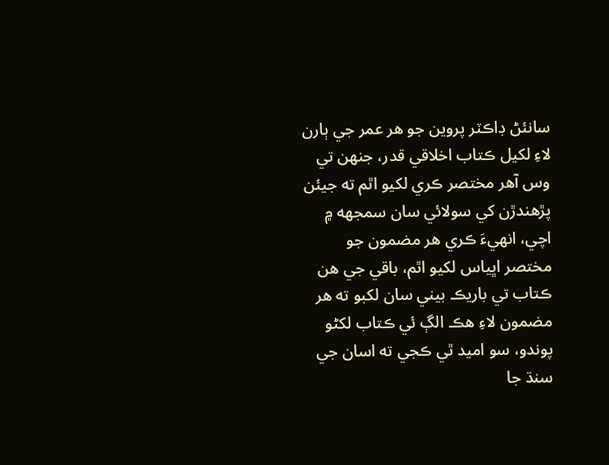سانئڻ ڊاڪٽر پروين جو هر عمر جي ٻارن لاءِ لکيل ڪتاب اخلاقي قدر، جنهن تي وس آهر مختصر ڪري لکيو اٿم ته جيئن پڙهندڙن کي سولائي سان سمجھه ۾ اچي، انهيءَ ڪري هر مضمون جو مختصر اڀياس لکيو اٿم، باقي جي هن ڪتاب تي باريڪ بيني سان لکبو ته هر مضمون لاءِ هڪ الڳ ئي ڪتاب لکڻو پوندو، سو اميد ٿي ڪجي ته اسان جي سنڌ جا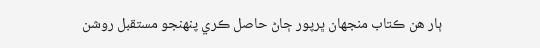ٻار هن ڪتاب منجهان ڀرپور ڄاڻ حاصل ڪري پنهنجو مستقبل روشن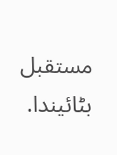مستقبل بڻائيندا.